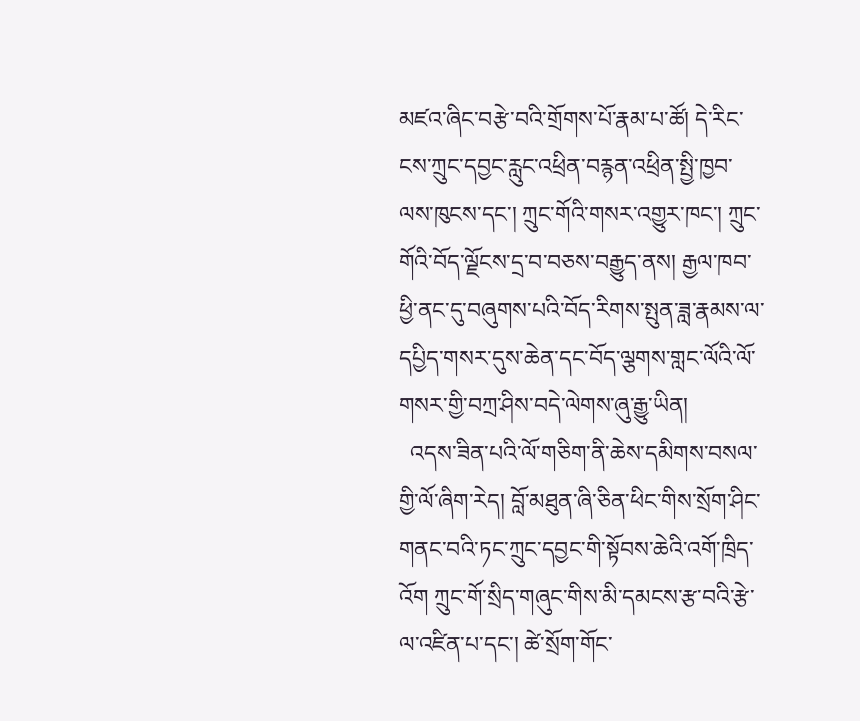མཛའ་ཞིང་བརྩེ་བའི་གྲོགས་པོ་རྣམ་པ་ཚོ། དེ་རིང་ངས་ཀྲུང་དབྱང་རླུང་འཕྲིན་བརྙན་འཕྲིན་སྤྱི་ཁྱབ་ལས་ཁུངས་དང་། ཀྲུང་གོའི་གསར་འགྱུར་ཁང་། ཀྲུང་གོའི་བོད་ལྗོངས་དྲ་བ་བཅས་བརྒྱུད་ནས། རྒྱལ་ཁབ་ཕྱི་ནང་དུ་བཞུགས་པའི་བོད་རིགས་སྤུན་ཟླ་རྣམས་ལ་དཔྱིད་གསར་དུས་ཆེན་དང་བོད་ལྕགས་གླང་ལོའི་ལོ་གསར་གྱི་བཀྲ་ཤིས་བདེ་ལེགས་ཞུ་རྒྱུ་ཡིན།
  འདས་ཟིན་པའི་ལོ་གཅིག་ནི་ཆེས་དམིགས་བསལ་གྱི་ལོ་ཞིག་རེད། བློ་མཐུན་ཞི་ཅིན་ཕིང་གིས་སྲོག་ཤིང་གནང་བའི་ཏང་ཀྲུང་དབྱང་གི་སྟོབས་ཆེའི་འགོ་ཁྲིད་འོག ཀྲུང་གོ་སྲིད་གཞུང་གིས་མི་དམངས་རྩ་བའི་རྩེ་ལ་འཛིན་པ་དང་། ཚེ་སྲོག་གོང་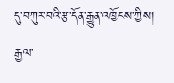དུ་བཀུར་བའི་རྩ་དོན་རྒྱུན་འཁྱོངས་ཀྱིས། རྒྱལ་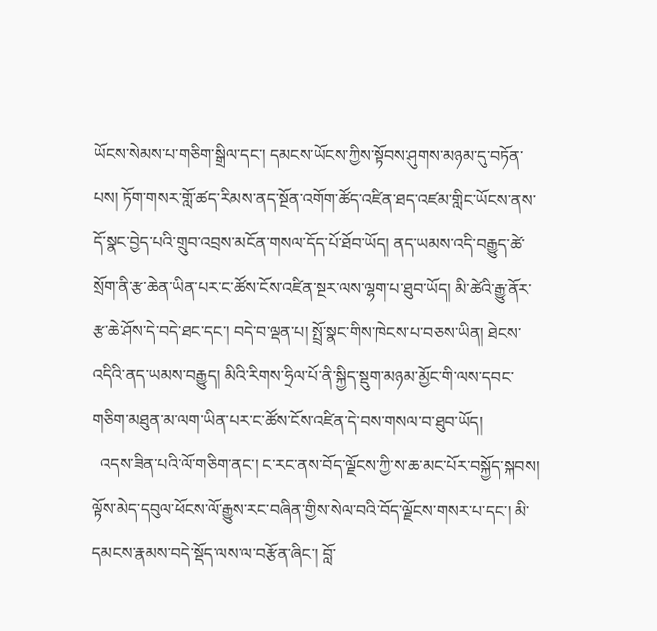ཡོངས་སེམས་པ་གཅིག་སྒྲིལ་དང་། དམངས་ཡོངས་ཀྱིས་སྟོབས་ཤུགས་མཉམ་དུ་བཏོན་པས། ཏོག་གསར་གློ་ཚད་རིམས་ནད་སྔོན་འགོག་ཚོད་འཛིན་ཐད་འཛམ་གླིང་ཡོངས་ནས་དོ་སྣང་བྱེད་པའི་གྲུབ་འབྲས་མངོན་གསལ་དོད་པོ་ཐོབ་ཡོད། ནད་ཡམས་འདི་བརྒྱུད་ཚེ་སྲོག་ནི་རྩ་ཆེན་ཡིན་པར་ང་ཚོས་ངོས་འཛིན་སྔར་ལས་ལྷག་པ་ཐུབ་ཡོད། མི་ཚེའི་རྒྱུ་ནོར་རྩ་ཆེ་ཤོས་དེ་བདེ་ཐང་དང་། བདེ་བ་ལྡན་པ། སྤྲོ་སྣང་གིས་ཁེངས་པ་བཅས་ཡིན། ཐེངས་འདིའི་ནད་ཡམས་བརྒྱུད། མིའི་རིགས་ཧྲིལ་པོ་ནི་སྐྱིད་སྡུག་མཉམ་མྱོང་གི་ལས་དབང་གཅིག་མཐུན་མ་ལག་ཡིན་པར་ང་ཚོས་ངོས་འཛིན་དེ་བས་གསལ་བ་ཐུབ་ཡོད།
  འདས་ཟིན་པའི་ལོ་གཅིག་ནང་། ང་རང་ནས་བོད་ལྗོངས་ཀྱི་ས་ཆ་མང་པོར་བསྐྱོད་སྐབས། ལྟོས་མེད་དབུལ་ཕོངས་ལོ་རྒྱུས་རང་བཞིན་གྱིས་སེལ་བའི་བོད་ལྗོངས་གསར་པ་དང་། མི་དམངས་རྣམས་བདེ་སྡོད་ལས་ལ་བརྩོན་ཞིང་། བློ་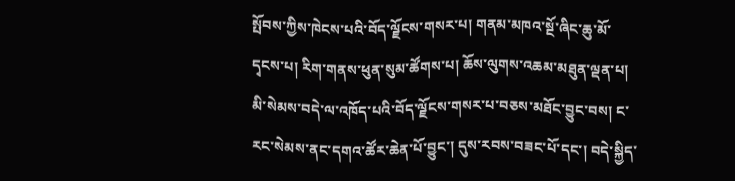སྤོབས་ཀྱིས་ཁེངས་པའི་བོད་ལྗོངས་གསར་པ། གནམ་མཁའ་སྔོ་ཞིང་ཆུ་མོ་དྭངས་པ། རིག་གནས་ཕུན་སུམ་ཚོགས་པ། ཆོས་ལུགས་འཆམ་མཐུན་ལྡན་པ། མི་སེམས་བདེ་ལ་འཁོད་པའི་བོད་ལྗོངས་གསར་པ་བཅས་མཐོང་བྱུང་བས། ང་རང་སེམས་ནང་དགའ་ཚོར་ཆེན་པོ་བྱུང་། དུས་རབས་བཟང་པོ་དང་། བདེ་སྐྱིད་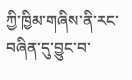ཀྱི་ཁྱིམ་གཞིས་ནི་རང་བཞིན་དུ་བྱུང་བ་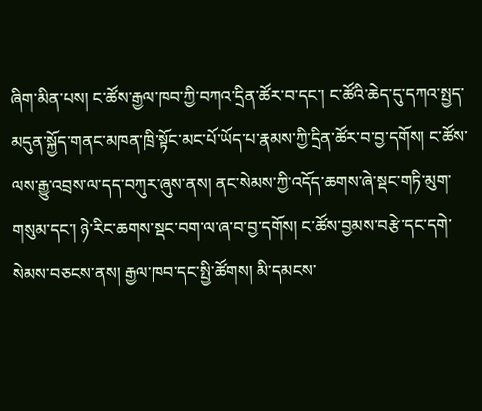ཞིག་མིན་པས། ང་ཚོས་རྒྱལ་ཁབ་ཀྱི་བཀའ་དྲིན་ཚོར་བ་དང་། ང་ཚོའི་ཆེད་དུ་དཀའ་སྤྱད་མདུན་སྐྱོད་གནང་མཁན་ཁྲི་སྟོང་མང་པོ་ཡོད་པ་རྣམས་ཀྱི་དྲིན་ཚོར་བ་བྱ་དགོས། ང་ཚོས་ལས་རྒྱུ་འབྲས་ལ་དད་བཀུར་ཞུས་ནས། ནང་སེམས་ཀྱི་འདོད་ཆགས་ཞེ་སྡང་གཏི་མུག་གསུམ་དང་། ཉེ་རིང་ཆགས་སྡང་བག་ལ་ཞ་བ་བྱ་དགོས། ང་ཚོས་བྱམས་བརྩེ་དང་དགེ་སེམས་བཅངས་ནས། རྒྱལ་ཁབ་དང་སྤྱི་ཚོགས། མི་དམངས་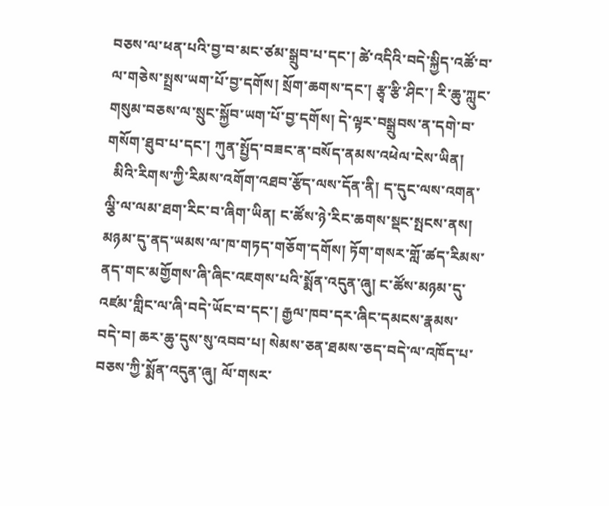བཅས་ལ་ཕན་པའི་བྱ་བ་མང་ཙམ་སྒྲུབ་པ་དང་། ཚེ་འདིའི་བདེ་སྐྱིད་འཚོ་བ་ལ་གཅེས་སྤྲས་ཡག་པོ་བྱ་དགོས། སྲོག་ཆགས་དང་། རྩྭ་རྩི་ཤིང་། རི་ཆུ་ཀླུང་གསུམ་བཅས་ལ་སྲུང་སྐྱོབ་ཡག་པོ་བྱ་དགོས། དེ་ལྟར་བསྒྲུབས་ན་དགེ་བ་གསོག་ཐུབ་པ་དང་། ཀུན་སྤྱོད་བཟང་ན་བསོད་ནམས་འཕེལ་ངེས་ཡིན།
  མིའི་རིགས་ཀྱི་རིམས་འགོག་འཐབ་རྩོད་ལས་དོན་ནི། ད་དུང་ལས་འགན་ལྕི་ལ་ལམ་ཐག་རིང་བ་ཞིག་ཡིན། ང་ཚོས་ཉེ་རིང་ཆགས་སྡང་སྤངས་ནས། མཉམ་དུ་ནད་ཡམས་ལ་ཁ་གཏད་གཅོག་དགོས། ཏོག་གསར་གློ་ཚད་རིམས་ནད་གང་མགྱོགས་ཞི་ཞིང་འཇགས་པའི་སྨོན་འདུན་ཞུ། ང་ཚོས་མཉམ་དུ་འཛམ་གླིང་ལ་ཞི་བདེ་ཡོང་བ་དང་། རྒྱལ་ཁབ་དར་ཞིང་དམངས་རྣམས་བདེ་བ། ཆར་ཆུ་དུས་སུ་འབབ་པ། སེམས་ཅན་ཐམས་ཅད་བདེ་ལ་འཁོད་པ་བཅས་ཀྱི་སྨོན་འདུན་ཞུ། ལོ་གསར་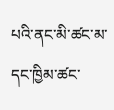པའི་ནང་མི་ཚང་མ་དང་ཁྱིམ་ཚང་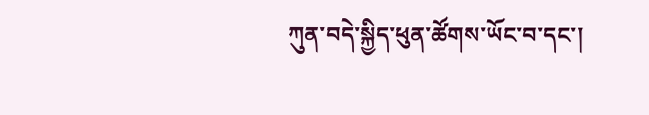ཀུན་བདེ་སྐྱིད་ཕུན་ཚོགས་ཡོང་བ་དང་།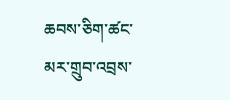ཆབས་ཅིག་ཚང་མར་གྲུབ་འབྲས་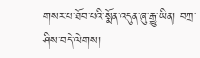གསར་པ་ཐོབ་པའི་སྨོན་འདུན་ཞུ་རྒྱུ་ཡིན། བཀྲ་ཤིས་བདེ་ལེགས།